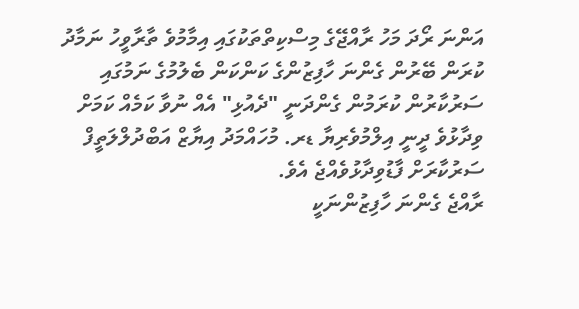އަންނަ ރޯދަ މަހު ރާއްޖޭގެ މިސްކިތްތަކުގައި އިމާމުވެ ތާރާވީހު ނަމާދު ކުރަން ބޭރުން ގެންނަ ހާފިޒުންގެ ކަންކަން ބެލުމުގެ ނަމުގައި ސަރުކާރުން ކުރަމުން ގެންދަނީ "ދެއުޅި" އެއް ނުވާ ކަމެއް ކަމަށް ވިދާޅުވެ ދީނީ އިލްމުވެރިޔާ ޑރ. މުހައްމަދު އިޔާޒް އަބްދުލްލަތީފް ސަރުކާރަށް ފާޑުވިދާޅުވެއްޖެ އެވެ.
ރާއްޖެ ގެންނަ ހާފިޒުންނަކީ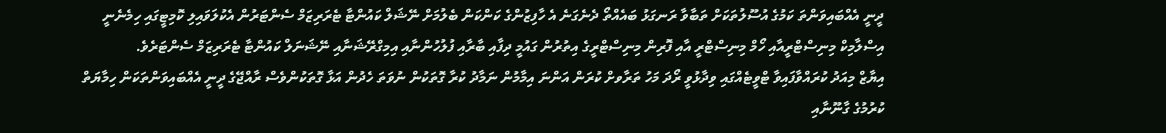ދީނީ އެއްބައިވަންތަ ކަމުގެ އުސޫލުތަކަށް ތަބާވާ ރަނގަޅު ބައެއްތޯ ދެނެގަނެ އެ ހާފިޒުންގެ ކަންކަން ބެލުމަށް ނޭޝަލް ކައުންޓާ ޓެރަރިޒަމް ސެންޓަރުން އެކުލަވައިލި ކޮމިޓީގައި ހިމެނެނީ އިސްލާމިކް މިނިސްޓްރީއާއި ހޯމް މިނިސްޓްރީ އާއި ފޮރިން މިނިސްޓްރީގެ އިތުރުން ގައުމީ ދިފާއި ބާރާއި ފުލުހުންނާއި އިމިގްރޭޝަނާއި ނޭޝަނަލް ކައުންޓާ ޓެރަރިޒަމް ސެންޓަރެވެ.
އިޔާޒް މިއަދު ކުރައްވާފައިވާ ޓްވީޓެއްގައި ވިދާޅުވީ ރޯދަ މަހު ތަރާވށް ކުރަން އަންނަ އިމާމުން ނަމާދު ކުރާ ގޮތަކުން ނުވަތަ ހެދުން އަޅާ ގޮތަކުންވެސް ރާއްޖޭގެ ދީނީ އެއްބައިވަންތަކަން ހިމާޔަތް ކުރުމުގެ ގާނޫނާއި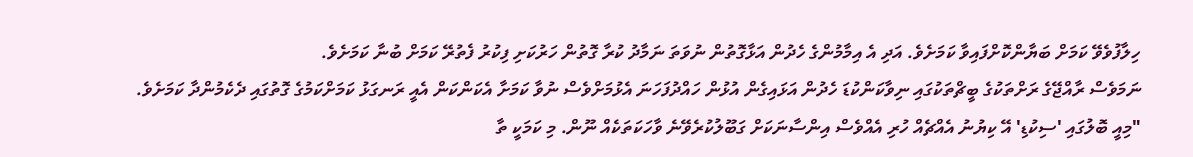ހިލާފުވެވޭ ކަމަށް ބަޔާންކޮށްފައިވާ ކަމަށެވެ. އަދި އެ އިމާމުންގެ ހެދުން އަޅާގޮތުން ނުވަތަ ނަމާދު ކުރާ ގޮތުން ހަރުކަށި ފިކުރު ފެތުރޭ ކަމަށް ބުނާ ކަމަށެވެ.
ނަމަވެސް ރާއްޖޭގެ ރަށްތަކުގެ ބީޗްތަކުގައި ނިވާކަންކުޑަ ހެދުން އަޅައިގެން އުޅުން ހައްދުފަހަނަ އެޅުމަށްވެސް ނުވާ ކަމަށާ އެކަންކަން އެއީ ރަނގަޅު ކަމަށްކަމުގެ ގޮތުގައި ދެކެމުންދާ ކަމަށެވެ.
"މިއީ ބޮލުގައި 'ސިކުޑި' އޭ ކިޔުނު އެއްޗެއް ހުރި އެއްވެސް އިންސާނަކަށް ގަބޫލުކުރެވޭނެ ވާހަކަތަކެއް ނޫން. މި ކަމަކީ ތާ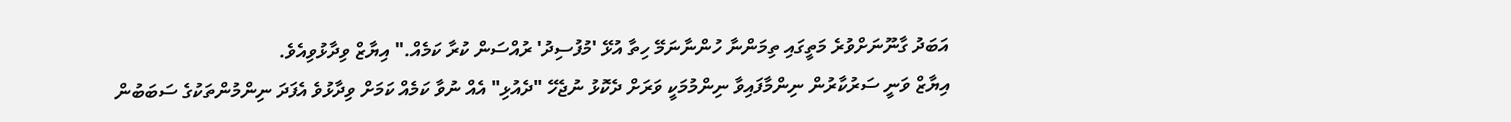އަބަދު ގާނޫނަށްވުރެ މަތީގައި ތިމަންނާ ހުންނާނަމޭ ހިތާ އުޅޭ 'މުފުސިދު' ރުއްސަން ކުރާ ކަމެއް." އިޔާޒް ވިދާޅުވިއެވެ.
އިޔާޒް ވަނީ ސަރުކާރުން ނިންމާފައިވާ ނިންމުމަކީ ވަރަށް ދެކޮޅު ނުޖެހޭ "ދެއުޅި" އެއް ނުވާ ކަމެއް ކަމަށް ވިދާޅުވެ އެފަދަ ނިންމުންތަކުގެ ސަބަބުން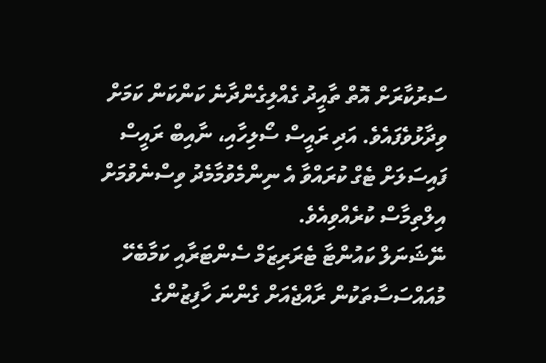ސަރުކާރަށް އޮތް ތާއީދު ގެއްލިގެންދާނެ ކަންކަން ކަމަށް ވިދާޅުވެފައެވެ. އަދި ރައީސް ސޯލިހާއި، ނާއިބް ރައީސް ފައިސަލަށް ޓެގް ކުރައްވާ އެ ނިންމެވުމާމެދު ވިސްނެވުމަށް އިލްތިމާސް ކުރެއްވިއެވެ.
ނޭޝަނަލް ކައުންޓާ ޓެރަރިޒަމް ސެންޓަރާއި ކަމާބެހޭ މުއައްސަސާތަކުން ރާއްޖެއަށް ގެންނަ ހާފިޒުންގެ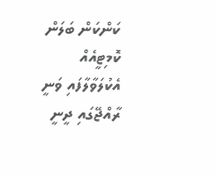ކަންކަން ބަލަން ކޮމިޓީއެއް އެކުލަވާލާފައި ވަނީ ރާއްޖޭގައި ދީނީ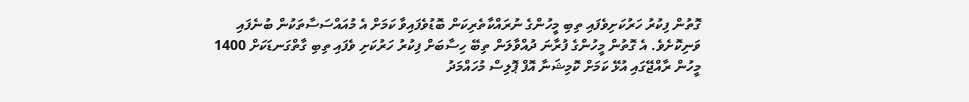ގޮތުން ފިކުރު ހަރުކަށިވެފައި ތިބި މީހުންގެ ނުރައްކާތެރިކަން ބޮޑުވެފައިވާ ކަމަށް އެ މުއައްސަސާތަކުން ބުނެފައި ވަނިކޮށެވެ. އެ ގޮތުން މީހުންގެ ފުރާނަ ދުއްވާލަން ތިބޭ ހިސާބަށް ފިކުރު ހަރުކަށި ވެފައި ތިބި ގާތްގަނޑަކަށް 1400 މީހުން ރާއްޖޭގައި އުޅޭ ކަމަށް ކޮމިޝަނާ އޮފް ޕޮލިސް މުހައްމަދު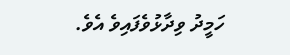ހަމީދު ވިދާޅުވެފައިވެ އެވެ.